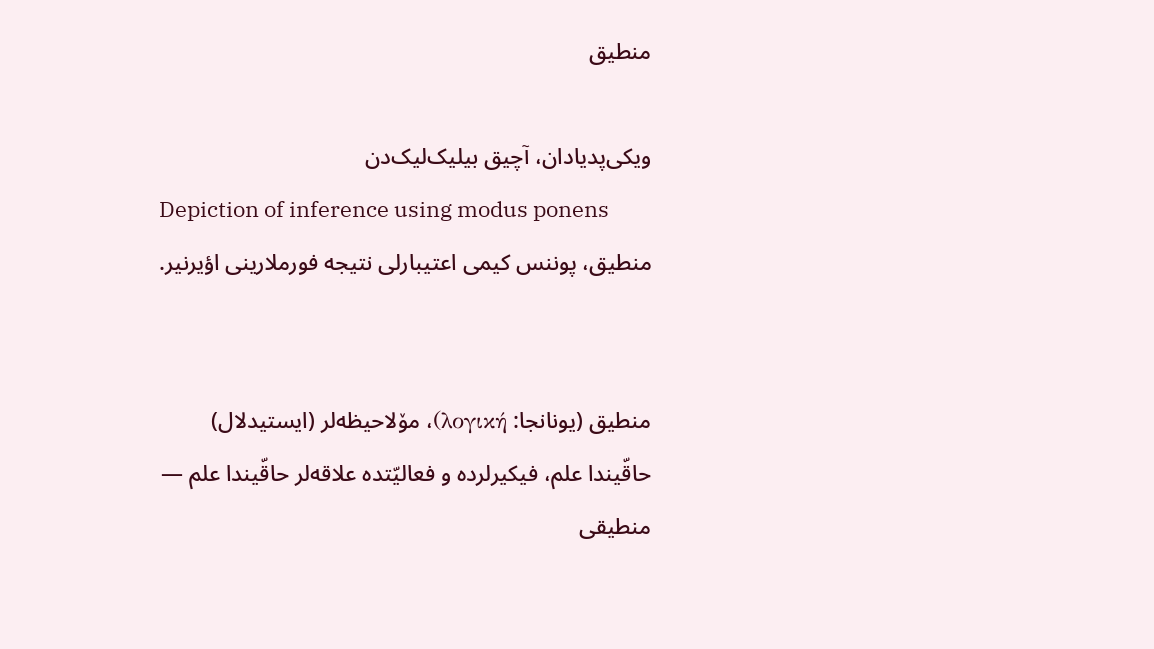منطیق

ویکی‌پدیادان، آچیق بیلیک‌لیک‌دن
Depiction of inference using modus ponens
منطیق، پوننس کیمی اعتیبارلی نتیجه فورملارینی اؤیرنیر.


منطیق (یونانجا: λογική)، مۆلاحیظه‌لر (ایستیدلال) حاقّیندا علم، فیکیرلرده و فعالیّتده علاقه‌لر حاقّیندا علم — منطیقی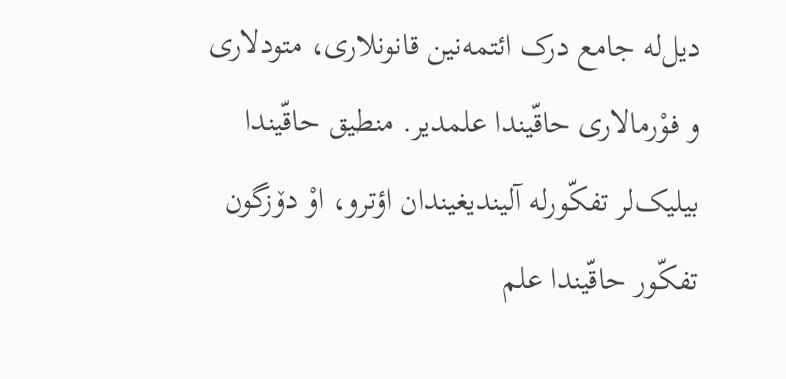دیل‌له جامع درک ائتمه‌نین قانونلاری، متودلاری و فوْرمالاری حاقّیندا علمدیر. منطیق حاقّیندا بیلیک‌لر تفکّورله آلیندیغیندان اؤترو، اوْ دۆزگون تفکّور حاقّیندا علم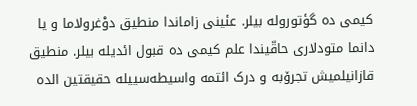کیمی ده گؤتوروله بیلر. عئینی زاماندا منطیق دوْغرولاما و یا دانما متودلاری حاقّیندا علم کیمی ده قبول ائدیله بیلر. منطیق قازانیلمیش تجرۆبه و درک ائتمه واسیطه‌سییله حقیقتین الده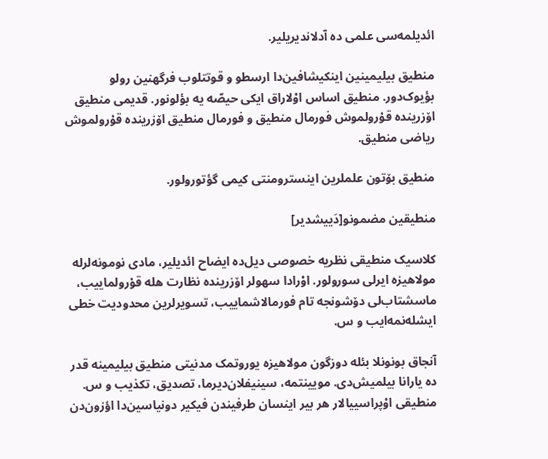ائدیلمه‌سی علمی ده آدلاندیریلیر.

منطیق بیلیمینین اینکیشافین‌دا ارسطو و قوتتلوب فرگهنین رولو بؤیوک‌دور. منطیق اساس اوْلاراق ایکی حیصّه یه بؤلونور. قدیمی منطیق اۆزرینده قۇرولموش فورمال منطیق و فورمال منطیق اۆزرینده قۇرولموش ریاضی منطیق.

منطیق بۆتون علملرین اینسترومنتی کیمی گؤتورولور.

منطیقین مضمونو[دَییشدیر]

کلاسیک منطیقی نظریه خصوصی دیل‌ده ایضاح ائدیلیر، مادی نومونه‌لرله مولاهیزه ایرلی سورولور. اوْرادا سهولر اۆزرینده نظارت هله قۇرولماییب، ماسشتاب‌لی دۆشونجه تام فورمالاشماییب، تسویرلرین محدودیت خطی ایشله‌نمه‌ایب و س.

آنجاق بونونلا بئله دوزگون مولاهیزه یوروتمک مدنیتی منطیق بیلیمینه قدر ده یارانا بیلمیش‌دی. مویینتمه، سینیفلان‌دیرما، تصدیق، تکذیب و س. منطیقی اوْپراسییالار هر بیر اینسان طرفیندن فیکیر دونیاسین‌دا اؤزون‌دن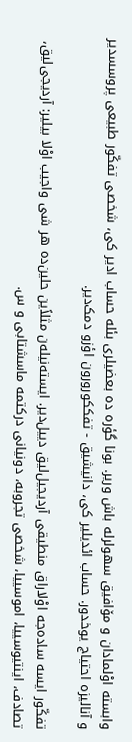وابسته اوْلمادان و مۆافیق سهولرله باش وریر. بونا گؤره ده بعضیلری بئله حساب ادیر کی، شخصی تفکّور طبیعی پروسسدیر و آنالیزه احتیاج یوخدور. حساب ائدیلیر کی، دانیشیق - تفککورورون اؤزو دمک‌دیر.

تفکّور ایسه ساده‌جه اوْلاراق منطیقی آردیجیل‌لیق دییل‌دیر. ایسته‌نیله‌ن مثلاًین حلین‌ده هر شی واجیب اوْلا بیلیر: آردیجی‌لیق، تصادف، اینتیوسییا، اموسییا، شخصی تجروبه، دونیانی درکتمه ماسشتابی و س.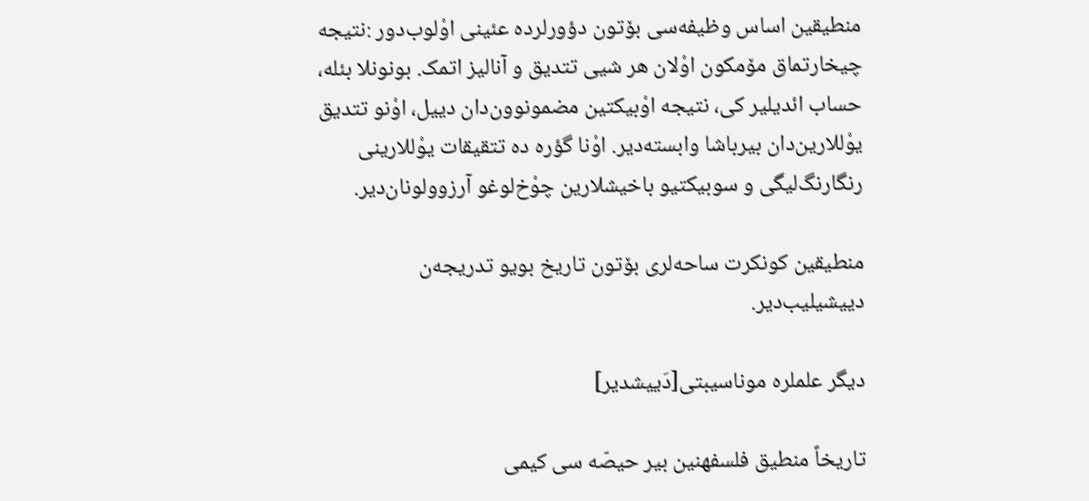منطیقین اساس وظیفه‌سی بۆتون دؤورلرده عئینی اوْلوب‌دور :نتیجه چیخارتماق مۆمکون اوْلان هر شیی تتدیق و آنالیز اتمک. بونونلا بئله، حساب ائدیلیر کی، نتیجه اوْبیکتین مضمونوون‌دان دییل، اوْنو تتدیق یوْللارین‌دان بیرباشا وابسته‌دیر. اوْنا گؤره ده تتقیقات یوْللارینی رنگارنگ‌لیگی و سوبیکتیو باخیشلارین چوْخ‌لوغو آرزوولونان‌دیر.

منطیقین کونکرت ساحه‌لری بۆتون تاریخ بویو تدریجه‌ن دییشیلیب‌دیر.

دیگر علملره موناسیبتی[دَییشدیر]

تاریخاً منطیق فلسفهنین بیر حیصّه سی کیمی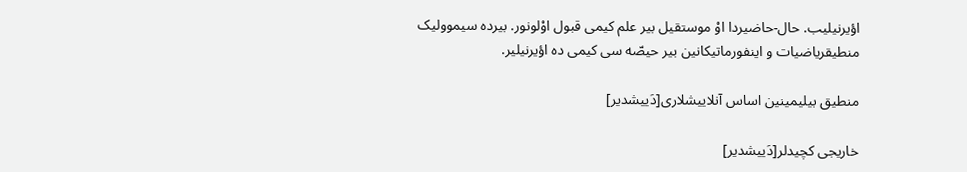اؤیرنیلیب. حال-حاضیردا اوْ موستقیل بیر علم کیمی قبول اوْلونور. بیرده سیموولیک منطیقریاضیات و اینفورماتیکانین بیر حیصّه سی کیمی ده اؤیرنیلیر.

منطیق بیلیمینین اساس آنلاییشلاری[دَییشدیر]

خاریجی کچیدلر[دَییشدیر]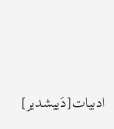ادبیات[دَییشدیر]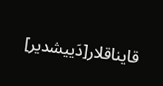قایناقلار[دَییشدیر]